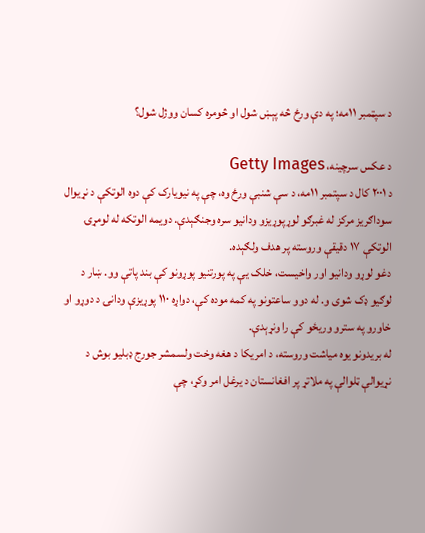د سپټمبر ۱۱مه؛ په دې ورځ څه پېښ شول او څومره کسان ووژل شول؟

د عکس سرچینه، Getty Images
د ۲۰۰۱ کال د سپتمبر ۱۱مه، د سې شنبې ورځ وه، چې په نیویارک کې دوه الوتکې د نړیوال سوداګریز مرکز له غبرګو لوړپوړیزو ودانیو سره وجنګېدې. دویمه الوتکه له لومړۍ الوتکې ۱۷ دقیقې وروسته پر هدف ولګېده.
دغو لوړو ودانیو اور واخیست، خلک یې په پورتنیو پوړونو کې بند پاتې وو. ښار د لوګيو ډک شوی و. له دوو ساعتونو په کمه موده کې، دواړه ۱۱۰ پوړیزې ودانۍ د دوړو او خاورو په سترو وریځو کې را ونړېدې.
له بریدونو یوه میاشت وروسته، د امریکا د هغه وخت ولسمشر جورج ډبلیو بوش د نړیوالې ټلوالې په ملاتړ پر افغانستان د یرغل امر وکړ، چې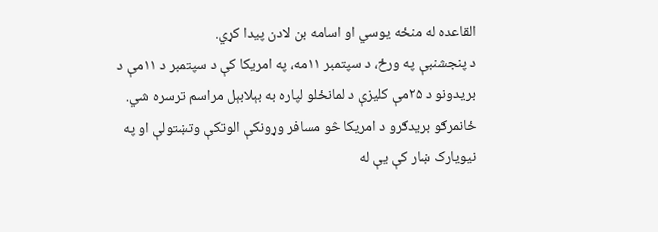القاعده له منځه یوسي او اسامه بن لادن پیدا کړي.
د پنجشنبې په ورځ، د سپتمبر ۱۱مه، په امریکا کې د سپتمبر د ۱۱مې د بریدونو د ۲۵مې کلیزې د لمانځلو لپاره به بېلابېل مراسم ترسره شي.
ځانمرګو بریدګرو د امریکا څو مسافر وړونکې الوتکې وتښتولې او په نیویارک ښار کې یې له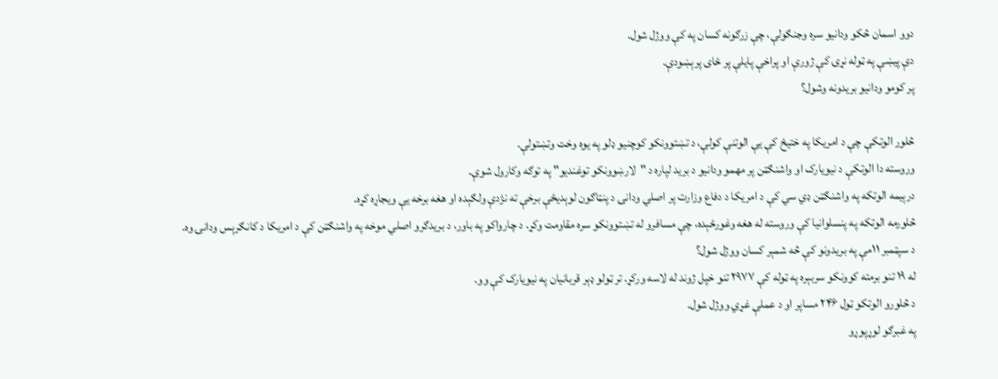دوو اسمان څکو ودانیو سره وجنګولې، چې زرګونه کسان په کې ووژل شول.
دې پیښې په ټوله نړۍ کې ژورې او پراخې پایلې پر ځای پرېښودې.
پر کومو ودانیو بریدونه وشول؟

څلور الوتکې چې د امریکا په ختیځ کې یې الوتنې کولې، د تښتوونکو کوچنیو ډلو په یوه وخت وتښتولې.
وروسته دا الوتکې د نیویارک او واشنګټن پر مهمو ودانیو د برید لپاره د "لارښوونکو توغندیو" په توګه وکارول شوې.
درېیمه الوتکه په واشنګټن ډي سي کې د امریکا د دفاع وزارت پر اصلي ودانۍ د پنټاګون لوېدیځې برخې ته نژدې ولګېده او هغه برخه یې ویجاړه کړه.
څلورمه الوتکه په پنسلوانیا کې وروسته له هغه وغورځېده، چې مسافرو له تښتوونکو سره مقاومت وکړ. د چارواکو په باور، د بریدګرو اصلي موخه په واشنګټن کې د امریکا د کانګرېس ودانۍ وه.
د سپټمبر ۱۱مې په بریدونو کې څه شمېر کسان ووژل شول؟
له ۱۹ تنو برمته کوونکو سربېره په ټوله کې ۲۹۷۷ تنو خپل ژوند له لاسه ورکړ. تر ټولو ډېر قربانیان په نیویارک کې وو.
د څلورو الوتکو ټول ۲۴۶ مساپر او د عملې غړي ووژل شول.
په غبرګو لوړپوړو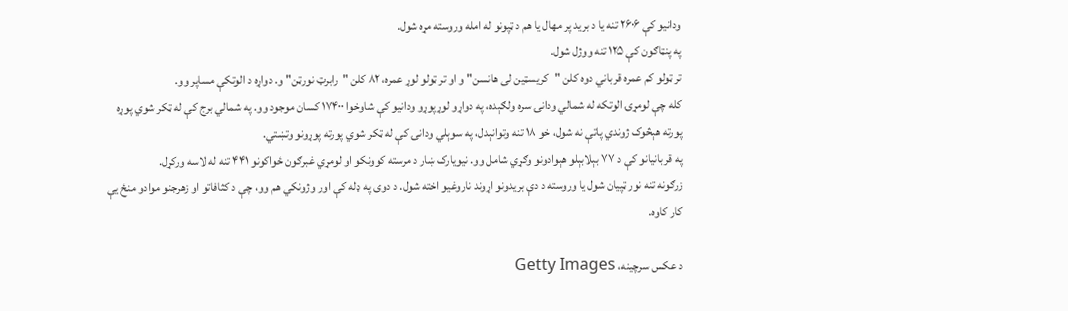ودانیو کې ۲۶۰۶ تنه یا د برید پر مهال یا هم د ټپونو له امله وروسته مړه شول.
په پنټاګون کې ۱۲۵ تنه ووژل شول.
تر ټولو کم عمره قرباني دوه کلن "کریسټین لی هانسن" و او تر ټولو لوړ عمره، ۸۲ کلن "رابرټ نورټن" و. دواړه د الوتکې مساپر وو.
کله چې لومړۍ الوتکه له شمالي ودانۍ سره ولګېده، په دواړو لوړپوړو ودانیو کې شاوخوا ۱۷۴۰۰ کسان موجود وو. په شمالي برج کې له ټکر شوي پوړه پورته هېڅوک ژوندي پاتې نه شول، خو ۱۸ تنه وتوانېدل، په سوېلي ودانۍ کې له ټکر شوي پورته پوړونو وتښتي.
په قربانیانو کې د ۷۷ بېلابېلو هېوادونو وګړي شامل وو. نیویارک ښار د مرسته کوونکو او لومړي غبرګون ځواکونو ۴۴۱ تنه له لاسه ورکړل.
زرګونه تنه نور ټپیان شول یا وروسته د دې بریدونو اړوند ناروغیو اخته شول. د دوی په ډله کې اور وژونکي هم وو، چې د کثافاتو او زهرجنو موادو منځ یې کار کاوه.

د عکس سرچینه، Getty Images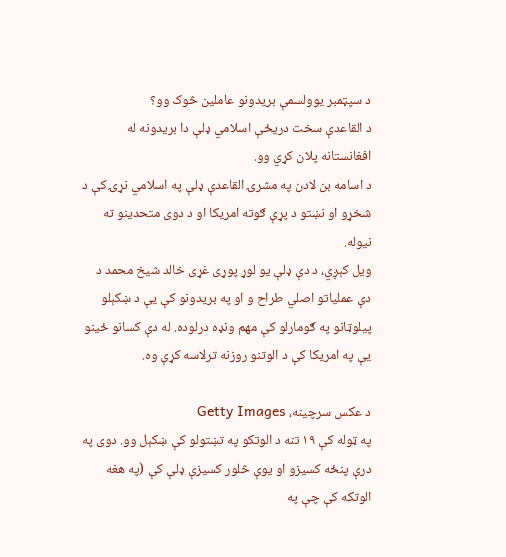د سپټمبر یوولسمې بریدونو عاملین څوک وو؟
د القاعدې سخت دریځې اسلامي ډلې دا بریدونه له افغانستانه پلان کړي وو.
د اسامه بن لادن په مشرۍ القاعدې ډلې په اسلامي نړۍ کې د شخړو او نښتو د پړې ګوته امریکا او د دوی متحدینو ته نیوله.
ویل کېږي، د دې ډلې یو لوړ پوړی غړی خالد شیخ محمد د دې عملیاتو اصلي طراح و او په بریدونو کې یې د ښکېلو پیلوټانو په ګومارلو کې مهم ونډه درلوده. له دې کسانو ځینو یې په امریکا کې د الوتنو روزنه ترلاسه کړې وه.

د عکس سرچینه، Getty Images
په ټوله کې ۱۹ تنه د الوتکو په تښتولو کې ښکېل وو. دوی په درې پنځه کسیزو او یوې څلور کسیزې ډلې کې (په هغه الوتکه کې چې په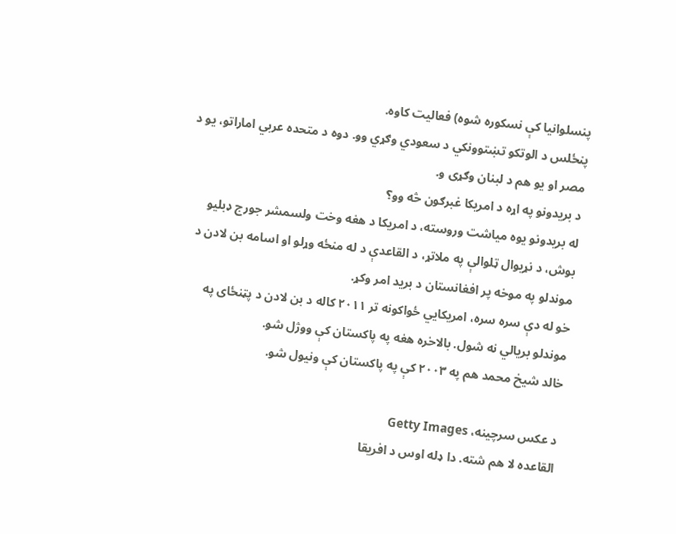پنسلوانیا کې نسکوره شوه) فعالیت کاوه.
پنځلس د الوتکو تښتوونکي د سعودي وګړي وو. دوه د متحده عربي اماراتو، یو د مصر او یو هم د لبنان وګړی و.
د بریدونو په اړه د امریکا غبرګون څه وو؟
له بریدونو یوه میاشت وروسته، د امریکا د هغه وخت ولسمشر جورج ډبلیو بوش، د نړیوال ټلوالې په ملاتړ، د القاعدې د له منځه وړلو او اسامه بن لادن د موندلو په موخه پر افغانستان د برید امر وکړ.
خو له دې سره سره، امریکایي ځواکونه تر ۲۰۱۱ کاله د بن لادن د پټنځای په موندلو بریالي نه شول. بالاخره هغه په پاکستان کې ووژل شو.
خالد شیخ محمد هم په ۲۰۰۳ کې په پاکستان کې ونیول شو.

د عکس سرچینه، Getty Images
القاعده لا هم شته. دا ډله اوس د افریقا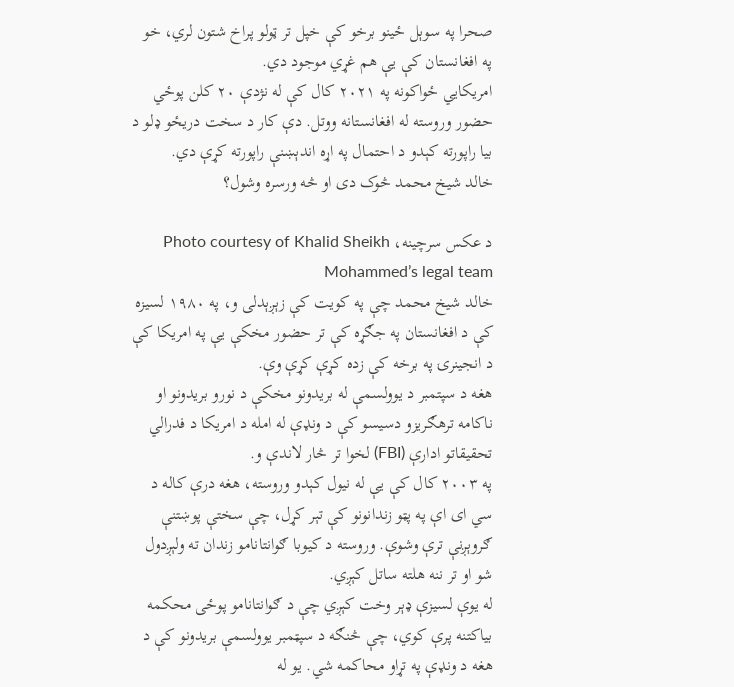صحرا په سوېل ځینو برخو کې خپل تر ټولو پراخ شتون لري، خو په افغانستان کې یې هم غړي موجود دي.
امریکایي ځواکونه په ۲۰۲۱ کال کې له نژدې ۲۰ کلن پوځي حضور وروسته له افغانستانه ووتل. دې کار د سخت دریځو ډلو د بیا راپورته کېدو د احتمال په اړه اندېښنې راپورته کړې دي.
خالد شیخ محمد څوک دی او څه ورسره وشول؟

د عکس سرچینه، Photo courtesy of Khalid Sheikh Mohammed’s legal team
خالد شیخ محمد چې په کویت کې زېږېدلی و، په ۱۹۸۰ لسیزه کې د افغانستان په جګړه کې تر حضور مخکې یې په امریکا کې د انجینرۍ په برخه کې زده کړې کړې وې.
هغه د سپتمبر د یوولسمې له بریدونو مخکې د نورو بریدونو او ناکامه ترهګریزو دسیسو کې د ونډې له امله د امریکا د فدرالي تحقیقاتو ادارې (FBI) لخوا تر څار لاندې و.
په ۲۰۰۳ کال کې یې له نیول کېدو وروسته، هغه درې کاله د سي ای اې په پټو زندانونو کې تېر کړل، چې سختې پوښتنې ګروېږنې ترې وشوې. وروسته د کیوبا ګوانتانامو زندان ته ولېږدول شو او تر ننه هلته ساتل کېږي.
له یوې لسیزې ډېر وخت کېږي چې د ګوانتانامو پوځی محکمه بیاکتنه پرې کوي، چې څنګه د سپټمبر یوولسمې بریدونو کې د هغه د ونډې په تړاو محاکمه شي. یو له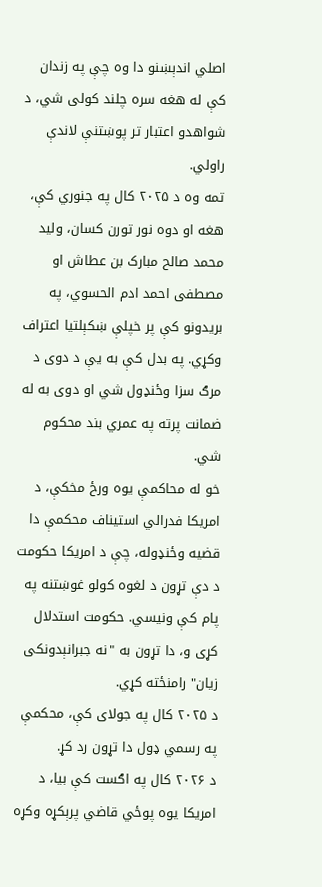اصلي اندېښنو دا وه چې په زندان کې له هغه سره چلند کولی شي، د شواهدو اعتبار تر پوښتنې لاندې راولي.
تمه وه د ۲۰۲۵ کال په جنوري کې، هغه او دوه نور تورن کسان، ولید محمد صالح مبارک بن عطاش او مصطفی احمد ادم الحسوي، په بریدونو کې پر خپلې ښکېلتیا اعتراف وکړي. په بدل کې به یې د دوی د مرګ سزا وځنډول شي او دوی به له ضمانت پرته په عمري بند محکوم شي.
خو له محاکمې یوه ورځ مخکې، د امریکا فدرالي استیناف محکمې دا قضیه وځنډوله، چې د امریکا حکومت د دې تړون د لغوه کولو غوښتنه په پام کې ونیسي. حکومت استدلال کړی و، دا تړون به "نه جبرانېدونکی زیان" رامنځته کړي.
د ۲۰۲۵ کال په جولای کې، محکمې په رسمي ډول دا تړون رد کړ.
د ۲۰۲۶ کال په اګست کې بیا، د امریکا یوه پوځي قاضي پرېکړه وکړه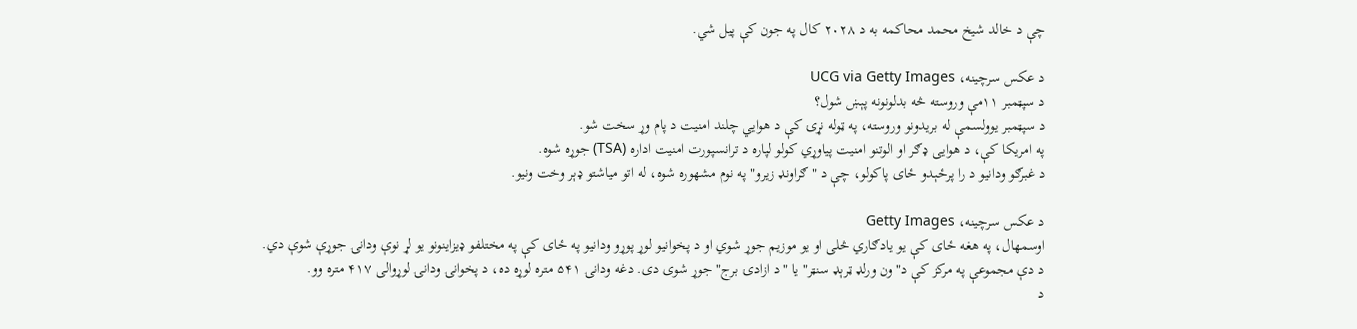چې د خالد شیخ محمد محاکمه به د ۲۰۲۸ کال په جون کې پیل شي.

د عکس سرچینه، UCG via Getty Images
د سپټمبر ۱۱مې وروسته څه بدلونونه پېښ شول؟
د سپټمبر یوولسمې له بریدونو وروسته، په ټوله نړۍ کې د هوايي چلند امنیت د پام وړ سخت شو.
په امریکا کې، د هوایی ډګر او الوتنو امنیت پیاوړي کولو لپاره د ترانسپورت امنیت اداره (TSA) جوړه شوه.
د غبرګو ودانیو د را پرځېدو ځای پاکولو، چې د "ګراونډ زیرو" په نوم مشهوره شوه، له اتو میاشتو ډېر وخت ونیو.

د عکس سرچینه، Getty Images
اوسمهال، په هغه ځای کې یو یادګاري څلی او یو موزیم جوړ شوي او د پخوانیو لوړ پوړو ودانیو په ځای کې په مختلفو ډیزاینونو یو لړ نوې ودانۍ جوړې شوې دي.
د دې مجموعې په مرکز کې د"ون ورلډ ټرېډ سنټر" یا "د ازادۍ برج" جوړ شوی دی. دغه ودانۍ ۵۴۱ متره لوړه ده، د پخوانۍ ودانۍ لوړوالی ۴۱۷ متره وو.
د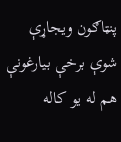پنټاګون ویجاړې شوې برخې بیارغونې هم له یو کاله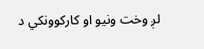لږ وخت ونیو او کارکوونکي د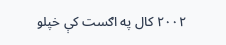۲۰۰۲ کال په اګست کې خپلو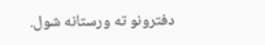دفترونو ته ورستانه شول.